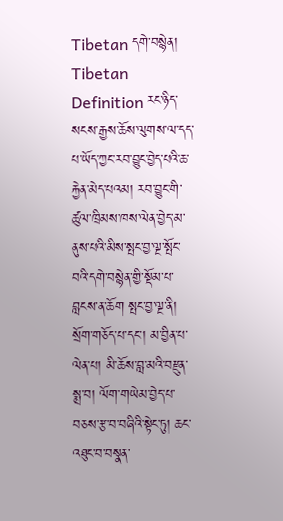Tibetan དགེ་བསྙེན།
Tibetan Definition རང་ཉིད་སངས་རྒྱས་ཆོས་ལུགས་ལ་དད་པ་ཡོད་ཀྱང་རབ་བྱུང་བྱེད་པའི་ཆ་རྐྱེན་མེད་པའམ། རབ་བྱུང་གི་ཚུལ་ཁྲིམས་ཁས་ལེན་བྱེད་མ་ནུས་པའི་མིས་སྤང་བྱ་ལྔ་སྤོང་བའི་དགེ་བསྙེན་གྱི་སྡོམ་པ་བླངས་ན་ཆོག སྤང་བྱ་ལྔ་ནི། སྲོག་གཅོད་པ་དང་། མ་བྱིན་པ་ལེན་པ། མི་ཆོས་བླ་མའི་བརྫུན་སྨྲ་བ། ལོག་གཡེམ་བྱེད་པ་བཅས་རྩ་བ་བཞིའི་སྟེང་ཏུ། ཆང་འཐུང་བ་བསྣན་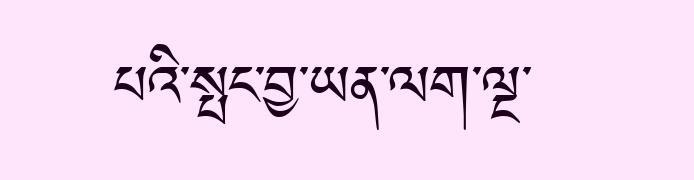པའི་སྤང་བྱ་ཡན་ལག་ལྔ་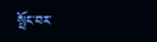སྤོང་བར་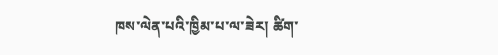ཁས་ལེན་པའི་ཁྱིམ་པ་ལ་ཟེར། ཚིག་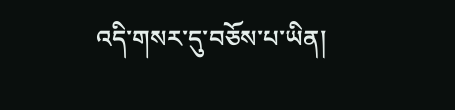འདི་གསར་དུ་བཅོས་པ་ཡིན།